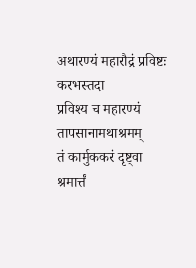अथारण्यं महारौद्रं प्रविष्टः करभस्तदा
प्रविश्य च महारण्यं तापसानामथाश्रमम्
तं कार्मुककरं दृष्ट्वा श्रमार्त्तं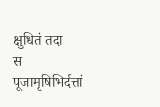क्षुधितं तदा
स पूजामृषिभिर्दत्तां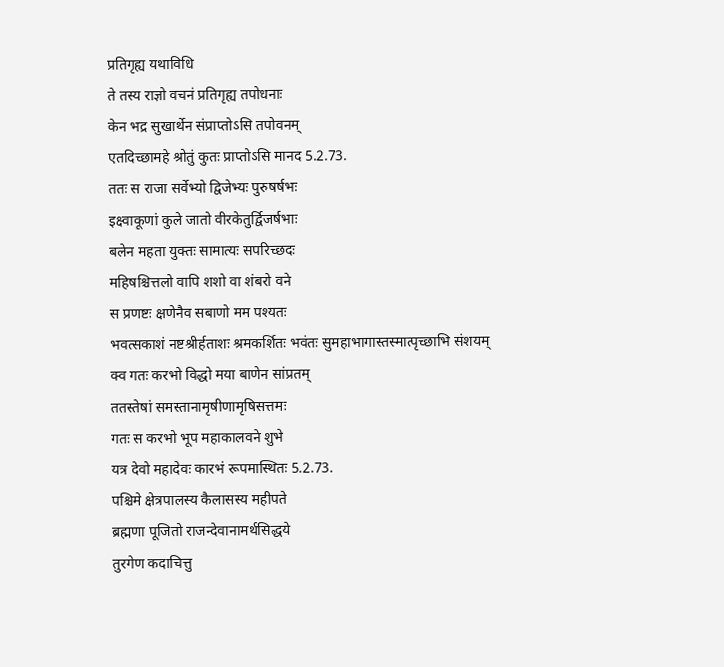प्रतिगृह्य यथाविधि
ते तस्य राज्ञो वचनं प्रतिगृह्य तपोधनाः
केन भद्र सुखार्थेन संप्राप्तोऽसि तपोवनम्
एतदिच्छामहे श्रोतुं कुतः प्राप्तोऽसि मानद 5.2.73.
ततः स राजा सर्वेभ्यो द्विजेभ्यः पुरुषर्षभः
इक्ष्वाकूणां कुले जातो वीरकेतुर्द्विजर्षभाः
बलेन महता युक्तः सामात्यः सपरिच्छदः
महिषश्चित्तलो वापि शशो वा शंबरो वने
स प्रणष्टः क्षणेनैव सबाणो मम पश्यतः
भवत्सकाशं नष्टश्रीर्हताशः श्रमकर्शितः भवंतः सुमहाभागास्तस्मात्पृच्छाभि संशयम्
क्व गतः करभो विद्धो मया बाणेन सांप्रतम्
ततस्तेषां समस्तानामृषीणामृषिसत्तमः
गतः स करभो भूप महाकालवने शुभे
यत्र देवो महादेवः कारभं रूपमास्थितः 5.2.73.
पश्चिमे क्षेत्रपालस्य कैलासस्य महीपते
ब्रह्मणा पूजितो राजन्देवानामर्थसिद्धये
तुरगेण कदाचित्तु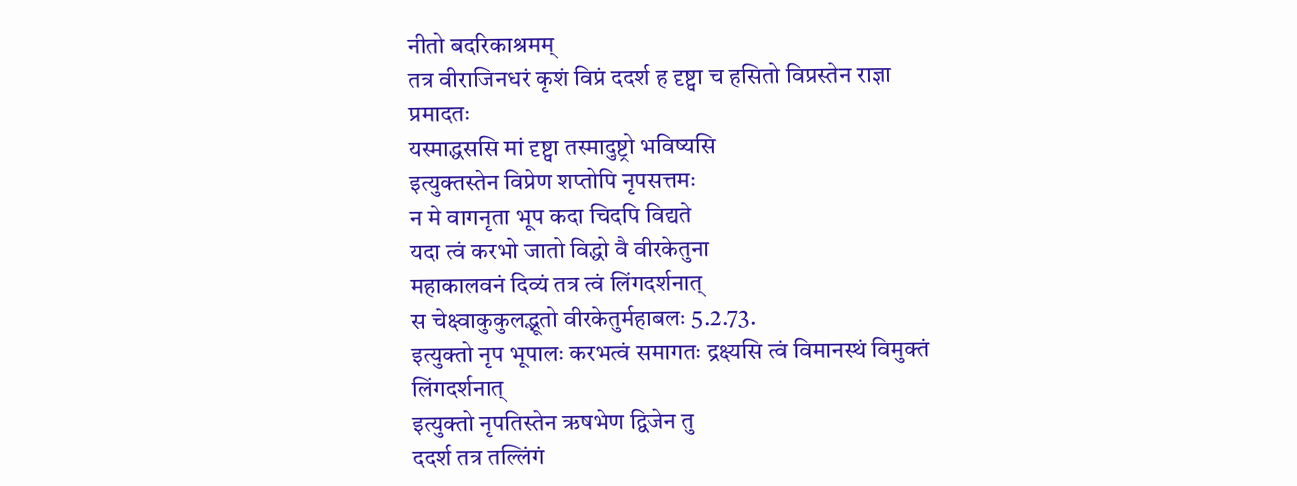नीतो बदरिकाश्रमम्
तत्र वीराजिनधरं कृशं विप्रं ददर्श ह दृष्ट्वा च हसितो विप्रस्तेन राज्ञा प्रमादतः
यस्माद्धससि मां दृष्ट्वा तस्मादुष्ट्रो भविष्यसि
इत्युक्तस्तेन विप्रेण शप्तोपि नृपसत्तमः
न मे वागनृता भूप कदा चिदपि विद्यते
यदा त्वं करभो जातो विद्धो वै वीरकेतुना
महाकालवनं दिव्यं तत्र त्वं लिंगदर्शनात्
स चेक्ष्वाकुकुलद्भूतो वीरकेतुर्महाबलः 5.2.73.
इत्युक्तो नृप भूपालः करभत्वं समागतः द्रक्ष्यसि त्वं विमानस्थं विमुक्तं लिंगदर्शनात्
इत्युक्तो नृपतिस्तेन ऋषभेण द्विजेन तु
ददर्श तत्र तल्लिंगं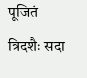पूजितं त्रिदशैः सदा